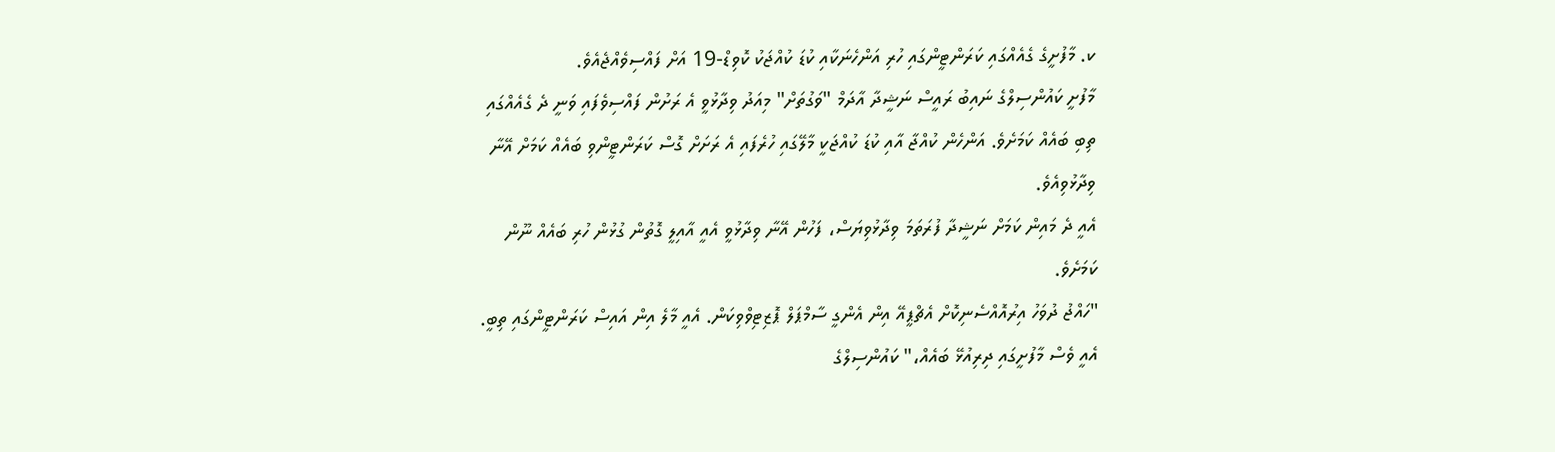ކ. މާފުށީގެ ގެއެއްގައި ކަރަންޓީންގައި ހުރި އަންހެނަކާއި ކުޑަ ކުއްޖަކު ކޮވިޑް-19 އަށް ފައްސިވެއްޖެއެވެ.
މާފުށީ ކައުންސިލްގެ ނައިބު ރައީސް ނަޝީދާ އާދަމް "ވަގުތަށް" މިއަދު ވިދާޅުވީ އެ ރަށުން ފައްސިވެފައި ވަނީ ދެ ގެއެއްގައި ތިބި ބައެއް ކަމަށެވެ. އަންހެން ކުއްޖާ އާއި ކުޑަ ކުއްޖަކީ މާލޭގައި ހުރެފައި އެ ރަށަށް ގޮސް ކަރަންޓީންވި ބައެއް ކަމަށް އޭނާ ވިދާޅުވިއެވެ.
އެއީ ދެ މައިން ކަމަށް ނަޝީދާ ފުރަތަމަ ވިދާޅުވިޔަސް، ފަހުން އޭނާ ވިދާޅުވީ އެއީ އާއިލީ ގޮތުން ގުޅުން ހުރި ބައެއް ނޫން ކަމަށެވެ.
"ހައްޖު ދުވަހު އިރުއޮއްސެނިކޮށް އެޗްޕީއޭ އިން އެންގީ ސާމްޕަލް ޕޮޒިޓިވްވިކަން. އެއީ މާލެ އިން އައިސް ކަރަންޓީންގައި ތިބީ. އެއީ ވެސް މާފުށީގައި ދިރިއުޅޭ ބައެއް،" ކައުންސިލްގެ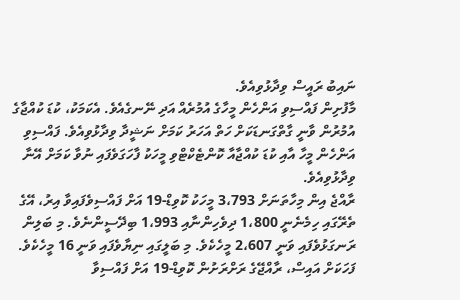ނައިބު ރައީސް ވިދާޅުވިއެވެ.
މާފުށިން ފައްސިވި އަންހެން މީހާގެ އުމުރެއް އަދި ނޭނގެއެވެ. އެކަމަކު، ކުޑަ ކުއްޖާގެ އުމުރުން ވާނީ ގާތްގަނޑަކަށް ހަތް އަހަރު ކަމަށް ނަޝީދާ ވިދާޅުވިއެވެ. ފައްސިވި އަންހެން މީހާ އާއި ކުޑަ ކުއްޖާއާ ކޮންޓެކްޓްވި މީހަކު ފާހަގަވެފައި ނުވާ ކަމަށް އޭނާ ވިދާޅުވިއެވެ.
ރާއްޖެ އިން މިހާތަނަށް 3،793 މީހަކު ކޮވިޑް-19 އަށް ފައްސިވެފައިވާ އިރު، އޭގެ ތެރޭގައި ހިމެނެނީ 1،800 ދިވެހިންނާއި 1،993 ބިދޭސީންނެވެ. މި ބަލިން ރަނގަޅުވެފައި ވަނީ 2،607 މީހެކެވެ. މި ބަލީގައި ނިޔާވެފައި ވަނީ 16 މީހެކެވެ.
ފަހަކަށް އައިސް، ރާއްޖޭގެ ރަށްރަށުން ކޮވިޑް-19 އަށް ފައްސިވާ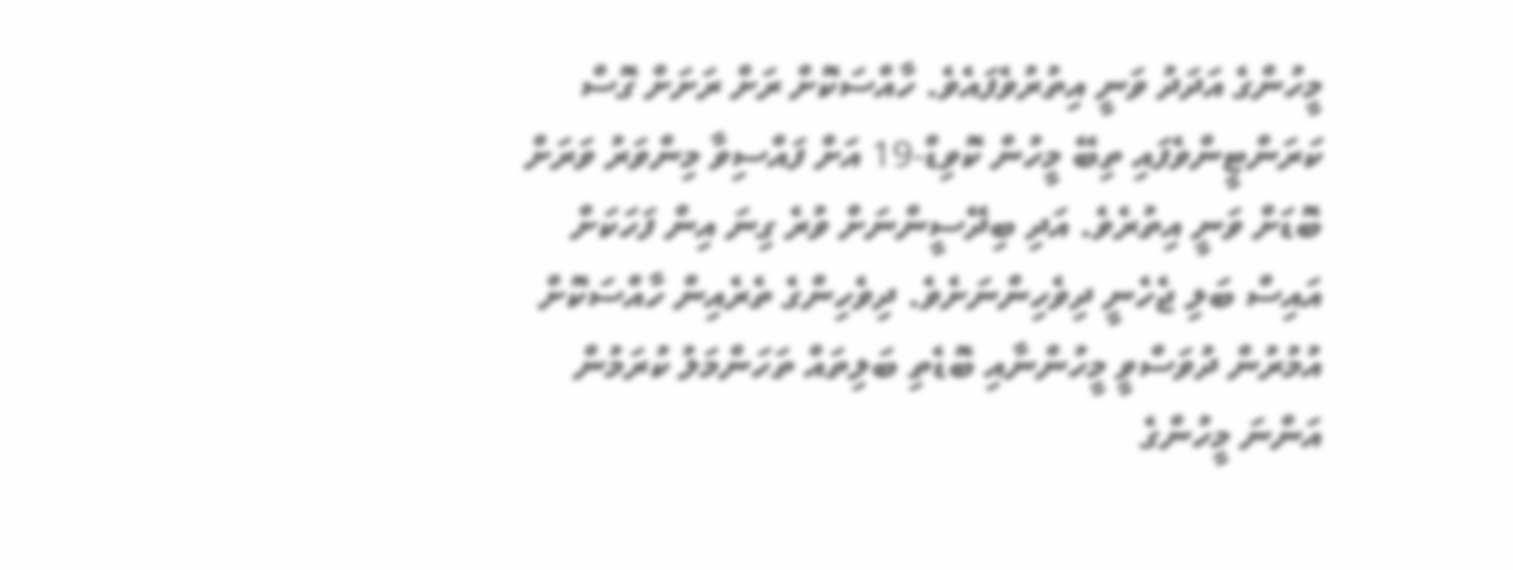މީހުންގެ އަދަދު ވަނީ އިތުރުވެފައެވެ. ހާއްސަކޮށް ރަށް ރަށަށް ގޮސް ކަރަންޓީންވެފައި ތިބޭ މީހުން ކޮވިޑް-19 އަށް ފައްސިވާ މިންވަރު ވަރަށް ބޮޑަށް ވަނީ އިތުރެވެ. އަދި ބިދޭސީންނަށް ވުރެ ގިނަ އިން ފަހަކަށް އައިސް ބަލި ޖެހެނީ ދިވެހިންނަށެވެ. ދިވެހިންގެ ތެރެއިން ހާއްސަކޮށް އުމުރުން ދުވަސްވީ މީހުންނާއި ބޮޑެތި ބަލިތައް ތަހަންމަލު ކުރަމުން އަންނަ މީހުންގެ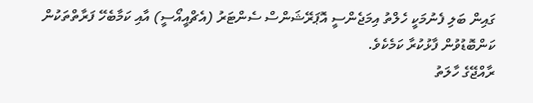ގައިން ބަލި ފެނުމަކީ ހެލްތު އިމަޖެންސީ އޮޕަރޭޝަންސް ސެންޓަރު (އެޗްއީއޯސީ) އާއި ކަމާބެހޭ ފަރާތްތަކުން ކަންބޮޑުވުން ފާޅުކުރާ ކަމެކެވެ.
ރާއްޖޭގެ ހާލަތު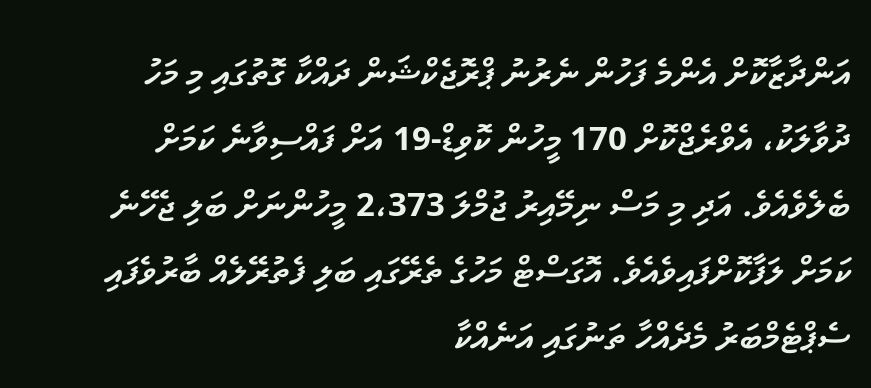އަންދާޒާކޮށް އެންމެ ފަހުން ނެރުނު ޕްރޮޖެކްޝަން ދައްކާ ގޮތުގައި މި މަހު ދުވާލަކު، އެވްރެޖްކޮށް 170 މީހުން ކޮވިޑް-19 އަށް ފައްސިވާނެ ކަމަށް ބެލެވެއެވެ. އަދި މި މަސް ނިމޭއިރު ޖުމްލަ 2،373 މީހުންނަށް ބަލި ޖެހޭނެ ކަމަށް ލަފާކޮށްފައިވެއެވެ. އޮގަސްޓް މަހުގެ ތެރޭގައި ބަލި ފެތުރޭލެއް ބާރުވެފައި ސެޕްޓެމްބަރު މެދެއްހާ ތަނުގައި އަނެއްކާ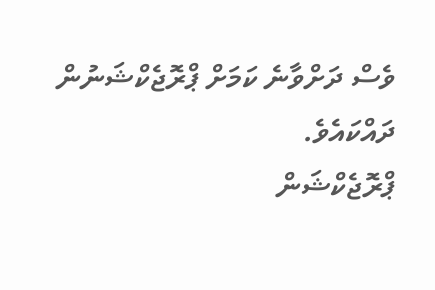ވެސް ދަށްވާނެ ކަމަށް ޕްރޮޖެކްޝަނުން ދައްކައެވެ.
ޕްރޮޖެކްޝަން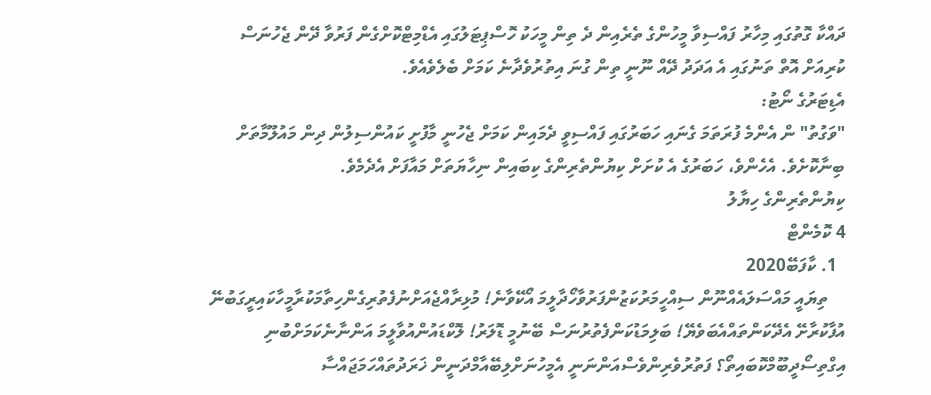ދައްކާ ގޮތުގައި މިހާރު ފައްސިވާ މީހުންގެ ތެރެއިން ދެ ތިން މީހަކު ހޮސްޕިޓަލުގައި އެޑްމިޓްކޮށްގެން ފަރުވާ ދޭން ޖެހުނަސް ކުރިއަށް އޮތް ތަނުގައި އެ އަދަދު ދޭއް ނޫނީ ތިން ގުނަ އިތުރުވެދާނެ ކަމަށް ބެލެވެއެވެ.
އެޑިޓަރުގެ ނޯޓު:
"ވަގުތު" ން އެންމެ ފުރަތަމަ ގެނައި ހަބަރުގައި ފައްސިވީ ދެމައިން ކަމަށް ޖެހުނީ މާފުށީ ކައުންސިލުން ދިން މައުލޫމާތަށް ބިނާކޮށެވެ. އެހެންވެ، ހަބަރުގެ އެ ކުށަށް ކިޔުންތެރިންގެ ކިބައިން ނިހާޔަތަށް މައާފަށް އެދެމެވެ.
ކިޔުންތެރިންގެ ހިޔާލު
4 ކޮމެންޓް
  1. ކާފަބޭ2020
    ތިޔައީ މައްސަލައެއްނޫން ސިއްހީމަރުކަޒުންފަރުވާހޯދާލީމަ އޯކޭވާނެ! މުޅިރާއްޖެއަށްނުފެތުރިގެންހިތާމަކުރާމީހާކައިރީގަބުނޭ އުފާކުރާށޭ އެދޭކަންތައްއެބަވެޔޭ! ބަލިމަޑުކަންފެތުރުނަސް ބޭނުމީ ޑޮލަރު! ލޮކްޑައުންއުވާލީމަ އަންނާނެކަމަށްބުނި އިގްތިސޯދީބޫމްކޮބައިތޯ؟ ފަތުރުވެރިންވެސްއަންނަނީ އެމީހުނަށްލިބޭއާމްދަނީން ޚަރަދުތައްހަމަޖައްސާ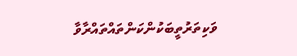ވަކިތަރުތީބަކުންކަންތައްތައްރާވާ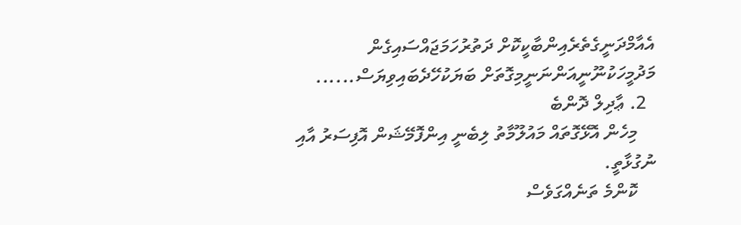އެއާމްދަނީގެތެރެއިންބާކީކޮށް ދަތުރުހަމަޖައްސައިގެން މަދުމީހަކުނޫނީއަންނަނީމިގޮތަށް ބަޔަކުހޭދެބައިވިޔަސް......
  2. ޢާދިލް ދޮންބެ
    މިހެން އޮޅޭގޮތައް މައުލޫމާތު ލިބެނީ އިންފޮމޭޝަން އޮފިސަރު އާއި ނުގުޅާތީ.
    ކޮންމެ ތަނެއްގަވެސް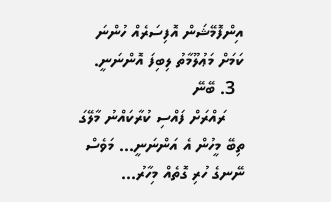އިންފޮމޭޝަން އޮފިސަރެއް ހުންނަ ކަމަށް މަޢުލޫމާތު ލިބިފަ އޮންނަނީ.
  3. ބޭނޭ
    ރައްރަށް ފައްސި ކުރާކައްނު މާލޭގަ ތިބޭ މީހުން އެ އަންނަނީ... މަވެސް ނޭނގެ ހުރި ގޮތެއް މިހާރު...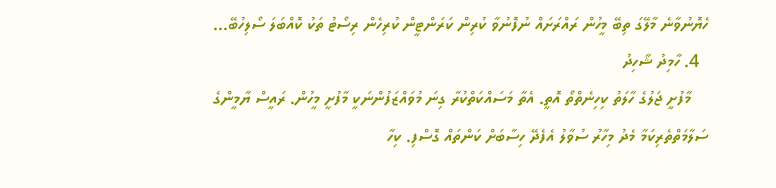ހެޔޮނުވާނެ މާލޭގަ ތިބޭ މީހުން ރައްރަށައް ނުފޮނުވާ ކުރިން ކަރަންޓީން ކުރިހެން ރިސޯޓު ތަކު ކޮއްބަލަ ސޯލިހުބޭ...
  4. ހާމިދު ޝާހިދު
    މާފުށީ ޖަލުގެ ހާލަތު ކިހިނެތްތޯ އޮތީ. އެތާ މަސައްކަތްކުރާ ގިނަ މުވައްޒަފުންނަކީ މާފުށީ މީހުން. ރައީސް ޔާމީންގެ ސަލާމަތްތެރިކަމާ މެދު މިހާރު ސުވާލު އެފެދޭ ހިސާބަށް ކަންތައް ގޮސްފި. ކިހާ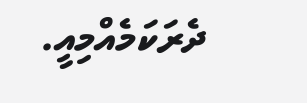ދެރަކަމެއްމިއީ.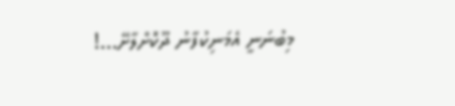މިބުނަނީ އެމަނިކުފާނު ދޫކޮށްލާށޭ...!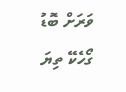ވަރަށް ބޮޑު ގޯހެކޭ ތިޔަ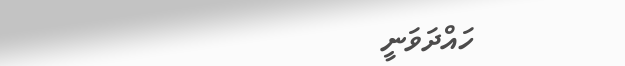ހައްދަވަނީ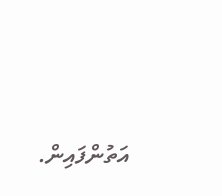އަތުންފައިން.